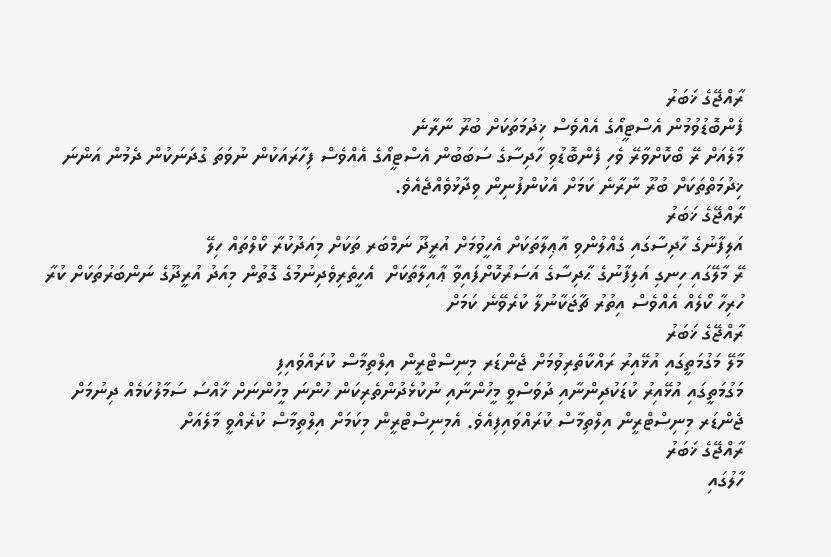ރާއްޖޭގެ ޚަބަރު
ފެންބޮޑުވުމުން އެސްޓީއޯގެ އެއްވެސް ޚިދުމަތަކަށް ބުރޫ ނާރާނެ
މާލެއަށް ރޭ ބޯކޮށްވާރޭ ވެހި ފެންބޮޑުވި ހާދިސާގެ ސަބަބުން އެސްޓީއޯގެ އެއްވެސް ފިހާރައަކުން ނުވަތަ ގުދަނަކުން ދެމުން އަންނަ ޚިދުމަތްތަކަށް ބުރޫ ނާރާނެ ކަމަށް އެކުންފުނިން ވިދާޅުވެއްޖެއެވެ.
ރާއްޖޭގެ ޚަބަރު
އަލިފާނުގެ ހާދިސާގައި ގެއްލުންވި އާޢިލާތަކަށް އެހީވުމަށް އުރީދޫ ނަމްބަރ ތަކަށް މިއަދުކުރާ ކޯލްތައް ހިލޭ
ރޭ މާލޭގައި ހިނގި އަލިފާނުގެ ޙާދިސާގެ އަސަރުކޮށްފައިވާ ޢާއިލާތަކަށް  އެހީތެރިވެދިނުމުގެ ގޮތުން މިއަދު އުރީދޫގެ ނަންބަރުތަކަށް ކުރާ ހުރިހާ ކޯލެއް އެއްވެސް އިތުރު ޗާޖަކާނުލާ ކުރެވޭނެ ކަމަށް
ރާއްޖޭގެ ޚަބަރު
މާލޭ މަގުމަތީގައި އުޅޭއިރު ރައްކާތެރިވުމަށް ޖެންޑަރ މިނިސްޓްރީން އިލްތިމާސް ކުރައްވައިފި
މަގުމަތީގައި އުޅޭއިރު ކުޑަކުދިންނާއި ދުވަސްވީ މީހުންނާއި ނުކުޅެދުންތެރިކަން ހުންނަ މީހުންނަށް ޚާއްސަ ސަމާލުކަމެއް ދިނުމަށް ޖެންޑަރ މިނިސްޓްރީން އިލްތިމާސް ކުރައްވައިފިއެވެ. އެމިނިސްޓްރީން މިކަމަށް އިލްތިމާސް ކުރެއްވީ މާލެއަށް
ރާއްޖޭގެ ޚަބަރު
ހާލުގައި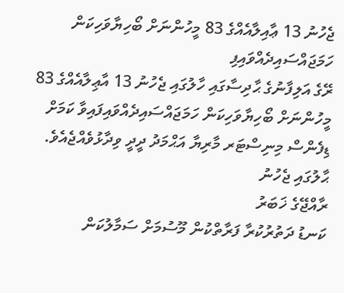ޖެހުނު 13 ޢާއިލާއެއްގެ 83 މީހުންނަށް ބޯހިޔާވަހިކަން ހަމަޖައްސައިދެއްވައިފި
ރޭގެ އަލިފާނުގެ ޙާދިސާގައި ހާލުގައި ޖެހުނު 13 އާޢިލާއެއްގެ 83 މީހުންނަށް ބޯހިޔާވަހިކަން ހަމަޖައްސައިދެއްވައިފައިވާ ކަމަށް ޑިފެންސް މިނިސްޓަރ މާރިޔާ އަޙްމަދު ދީދީ ވިދާޅުވެއްޖެއެވެ. ޙާލުގައި ޖެހުނު
ރާއްޖޭގެ ޚަބަރު
ކަނޑު ދަތުރުކުރާ ފަރާތްކުން މޫސުމަށް ސަމާލުކަން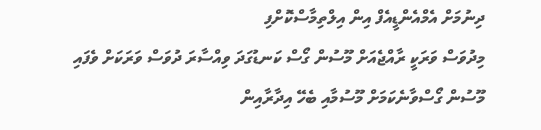ދިނުމަށް އެމްއެންޑީއެފް އިން އިލްތިމާސްކޮށްފި
މިދުވަސް ވަރަކީ ރާއްޖެއަށް މޫސުން ގޯސް ކަނޑުގަދަ ވިއްސާރަ ދުވަސް ވަރަކަށް ވެފައި މޫސުން ގޯސްވާނެކަމަށް މޫސުމާއި ބެހޭ އިދާރާއިން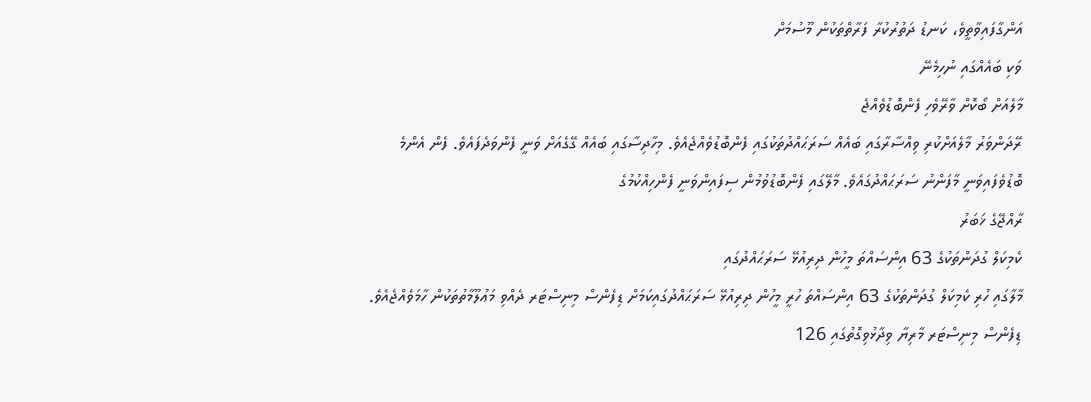އަންގާފައިވާތީވެ، ކަނޑު ދަތުރުކުރާ ފަރާތްތަކުން މޫސުމަށް
ވަކި ބައެއްގައި ނުހިމެނޭ
މާލެއަށް ބޯކޮށް ވާރޭވެހި ފެންބޮޑުވެއްޖެ
ރޭދަންވަރު މާލެއަށްކުރި ވިއްސާރާގައި ބައެއް ސަރަޙައްދުތަކުގައި ފެންބޮޑުވެއްޖެއެވެ. މިހާދިސާގައި ބައެއް ގޭގެއަށް ވަނީ ފެންވަދެފައެވެ. ފެން އެންމެ ބޮޑުވެފައިވަނީ މާފަންނު ސަރަޙައްދުގައެވެ. މާލޭގައި ފެންބޮޑުވުމުން ސިފައިންވަނީ ފެންހިއްކުމުގެ
ރާއްޖޭގެ ޚަބަރު
ކެމިކަލް ގުދަންތަކުގެ 63 އިންސައްތަ މީހުން ދިރިއުޅޭ ސަރަޙައްދުގައި
މާލާގައި ހުރި ކެމިކަލް ގުދަންތަކުގެ 63 އިންސައްތަ ހުރީ މީހުން ދިރިއުޅޭ ސަރަޙައްދުގައިކަމަށް ޑިފެންސް މިނިސްޓަރ ދެއްވި މަޢުލޫމާތުތަކުން ހާމަވެއްޖެއެވެ. ޑިފެންސް މިނިސްޓަރ މާރިޔާ ވިދާޅުވިގޮތުގައި 126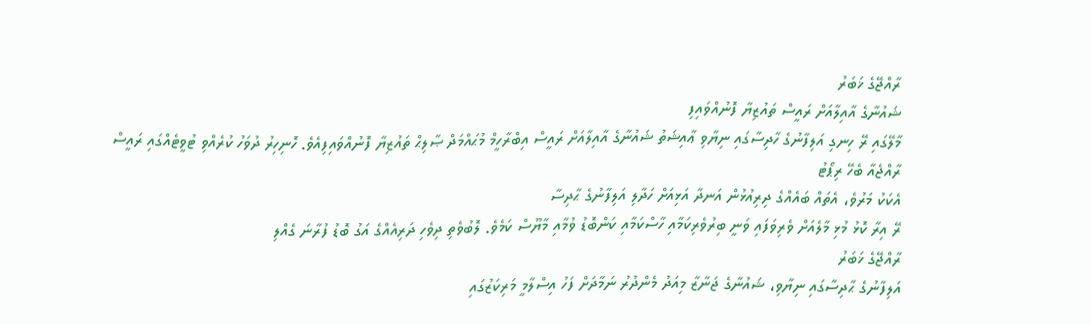ރާއްޖޭގެ ޚަބަރު
ޝައުނާގެ އާއިލާއަށް ރައީސް ތައުޒިޔާ ފޮނުއްވައިފި
މާލޭގައި ރޭ ހިނގި އަލިފާނުގެ ހާދިސާގައި ނިޔާވި ޢާއިޝަތު ޝައުނާގެ އާއިލާއަށް ރައީސް އިބްރާހީމް މުޙައްމަދް ޞާލިޙް ތައުޒިޔާ ފޮނުއްވައިފިއެވެ. ހޮނިހިރު ދުވަހު ކުރެއްވި ޓުވީޓެއްގައި ރައީސް
ރާއްޖެއާ ބެހޭ ރިޕޯޓު
އެކަކު މަރުވެ، އެތައް ބައެއްގެ ދިރިއުޅުން އަނދާ އަޅިއަށް ހަދާލި އަލިފާނުގެ ޙާދިސާ
ރޭ އިރާ ކޮޅު މުޅި މާލެއަށް ވެރިވަފައި ވަނީ ބިރުވެރިކަމާއި ހާސްކަމާއި ކަންބޮޑު ވުމާއި މާޔޫސް ކަމެވެ. ލޮބުވެތި ދިވެހި ދަރިއެއްގެ އަގު ބޮޑު ފުރާނަ ގެއްލި
ރާއްޖޭގެ ޚަބަރު
އަލިފާނުގެ ޙާދިސާގައި ނިޔާވި، ޝައުނާގެ ޖަނާޒާ މިއަދު މެންދުރު ނަމާދަށް ފަހު އިސްލާމީ މަރިކަޒުގައި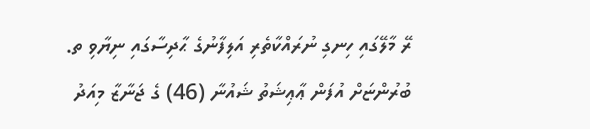ރޭ މާލޭގައި ހިނގި ނުރައްކާތެރި އަލިފާނުގެ ޙާދިސާގައި ނިޔާވި ތ. ބުރުންޏަށް އުފަން ޢާޢިޝަތު ޝައުނާ (46) ގެ ޖަނާޒާ މިއަދު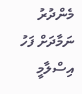މެންދުރު ނަމާދަށް ފަހު އިސްލާމީ